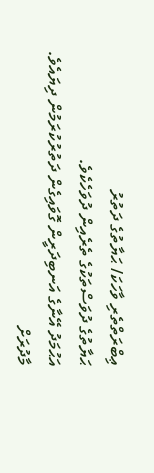ޢިބްރަތްތެރި ވާހަކަ/ ޙަޔާތުގެ ދަތުރު
ޙަޔާތުގެ ދުވަސްތަކުގެ ތެރެއިން ދުވަހެކެވެ.
އަޙުމަދު އޭނާގެ އަނބިދަރީން ގޮވައިގެން ދަތުރުކުރަމުން ދިޔައެވެ.
މާދުރަށް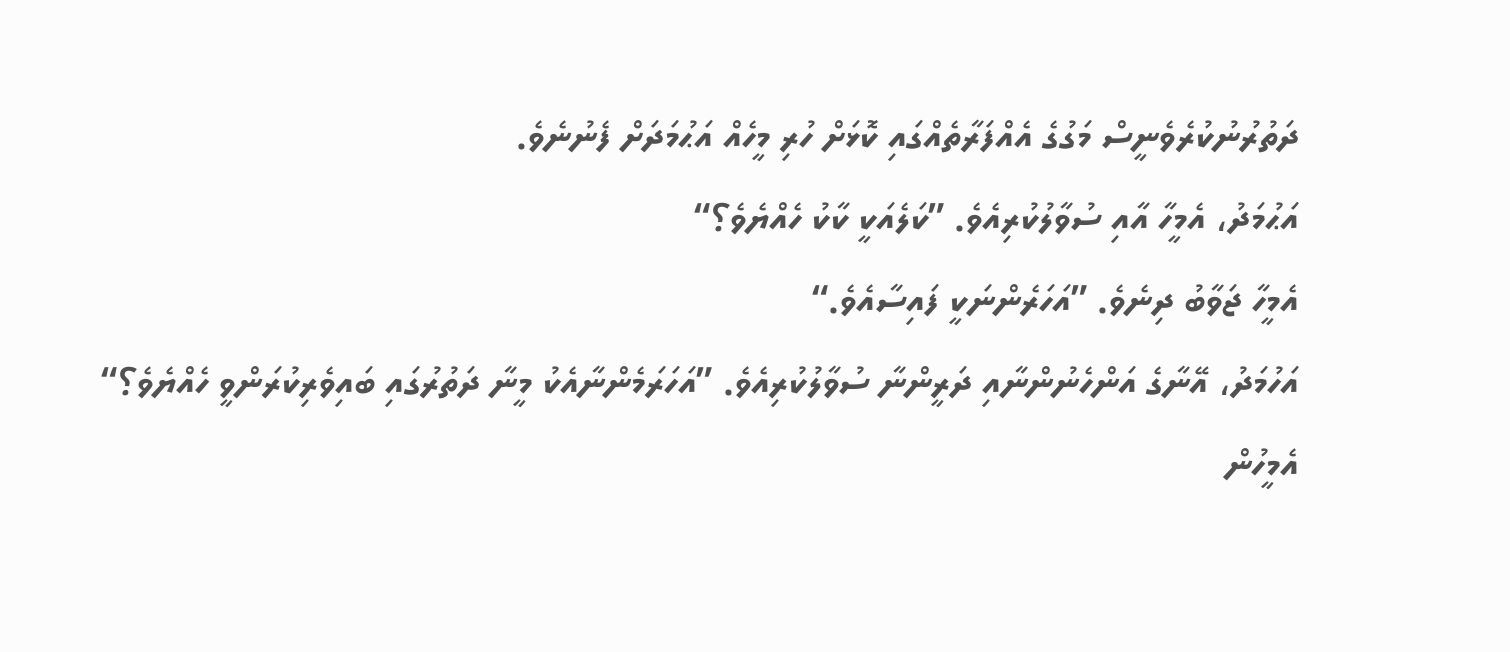ދަތުރުނުކުރެވެނީސް މަގުގެ އެއްފަރާތެއްގައި ކޮޅަށް ހުރި މީހެއް އަޙުމަދަށް ފެނުނެވެ.
އަޙުމަދު، އެމީހާ އާއި ސުވާލުކުރިއެވެ. ”ކަލެއަކީ ކާކު ހެއްޔެވެ؟“
އެމީހާ ޖަވާބު ދިނެވެ. ”އަހަރެންނަކީ ފައިސާއެވެ.“
އަހުމަދު، އޭނާގެ އަންހެނުންނާއި ދަރީންނާ ސުވާލުކުރިއެވެ. ”އަހަރަމެންނާއެކު މީނާ ދަތުރުގައި ބައިވެރިކުރަންވީ ހެއްޔެވެ؟“
އެމީހުން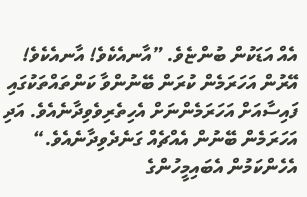އެއް އަޑަކުން ބުންޏެވެ. ”އާނއެކެވެ! އާނއެކެވެ! އޭރުން އަހަރަމެން ކުރަން ބޭނުންވާ ކަންތައްތަކުގައި ފައިސާއަށް އަހަރަމެންނަށް އެހިތެރިވެވިދާނެއެވެ. އަދި އަހަރަމެން ބޭނުން އެއްޗެއް ގަނެދެވިދާނެއެވެ.“
އެހެންކަމުން އެބައިމީހުންގެ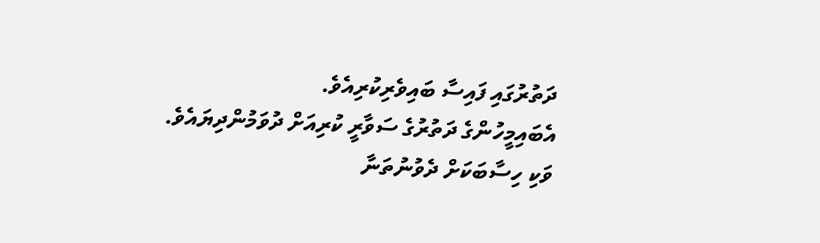ދަތުރުގައި ފައިސާ ބައިވެރިކުރިއެވެ.
އެބައިމީހުންގެ ދަތުރުގެ ސަވާރީ ކުރިއަށް ދުވަމުންދިޔައެވެ. ވަކި ހިސާބަކަށް ދެވުނުތަނާ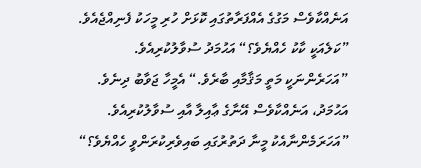އަނެއްކާވެސް މަގުގެ އެއްފަރާތުގައި ކޮޅަށް ހުރި މީހަކު ފެނިއްޖެއެވެ.
”ކަލެއަކީ ކާކު ހެއްޔެވެ؟“ އަޙުމަދު ސުވާލުކުރިއެވެ.
”އަހަރެންނަކީ މަތީ މަޤާމާއި ބާރެވެ.“ އެމީހާ ޖަވާބު ދިނެވެ.
އަޙުމަދު، އަނެއްކާވެސް އޭނާގެ ޢާއިލާ އާއި ސުވާލުކުރިއެވެ. ”އަހަރަމެންނާއެކު މީނާ ދަތުރުގައި ބައިވެރިކުރަންވީ ހެއްޔެވެ؟“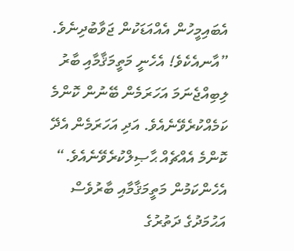އެބައިމީހުން އެއްއަޑަކުން ޖަވާބުދިނެވެ. ”އާނއެކެވެ! އެހެނީ މަތީމަޤާމާއި ބާރު ލިބިއްޖެނަމަ އަހަރަމެން ބޭނުން ކޮންމެ ކަމެއްކުރެވޭނެއެވެ. އަދި އަހަރަމެން އެދޭ ކޮންމެ އެއްޗެއް ޙާޞިލްކުރެވޭނެއެވެ.“
އެހެންކަމުން މަތީމަޤާމާއި ބާރުވެސް އަޙުމަދުގެ ދަތުރުގެ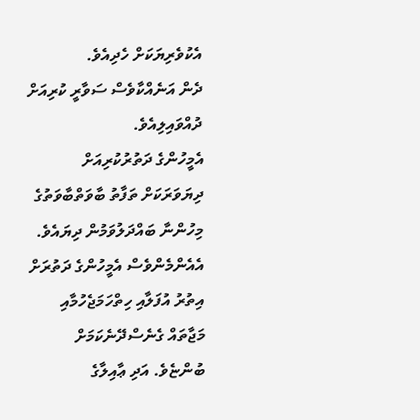އެކުވެރިޔަކަށް ހެދިއެވެ.
ދެން އަނެއްކާވެސް ސަވާރީ ކުރިއަށް ދުއްވައިލިއެވެ.
އެމީހުންގެ ދަތުރުކުރިއަށް ދިޔަވަރަކަށް ތަފާތު ބާވަތްބާވަތުގެ މިހުންނާ ބައްދަލުވަމުން ދިޔައެވެ. އެއެންމެންވެސް އެމީހުންގެ ދަތުރަށް އިތުރު އުފަލާއި ހިތްހަމަޖެހުމާއި މަޖާތައް ގެނެސްދޭނެކަމަށް ބުންޏެވެ. އަދި ޢާއިލާގެ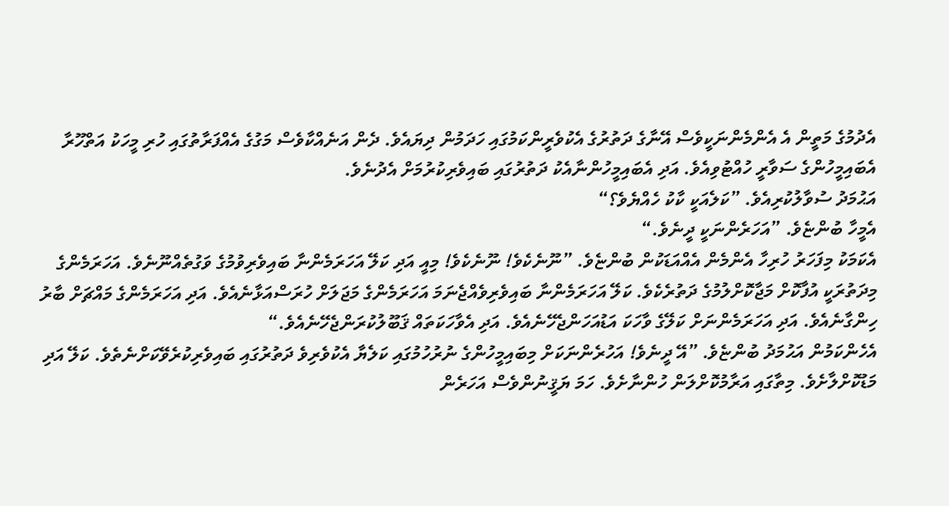އެދުމުގެ މަތީން އެ އެންމެންނަކީވެސް އޭނާގެ ދަތުރުގެ އެކުވެރީންކަމުގައި ހަދަމުން ދިޔައެވެ. ދެން އަނެއްކާވެސް މަގުގެ އެއްފަރާތުގައި ހުރި މީހަކު އަތްހޫރާ އެބައިމީހުންގެ ސަވާރީ ހުއްޓުވިއެވެ. އަދި އެބައިމީހުންނާއެކު ދަތުރުގައި ބައިވެރިކުރުމަށް އެދުނެވެ.
އަޙުމަދު ސުވާލުކުރިއެވެ. ”ކަލެއަކީ ކާކު ހެއްޔެވެ؟“
އެމީހާ ބުންޏެވެ. ”އަހަރެންނަކީ ދީނެވެ.“
އެކަމަކު މިފަހަރު ހުރިހާ އެންމެން އެއްއަޑަކުން ބުންޏެވެ. ”ނޫނެކެވެ! ނޫނެކެވެ! މިއީ އަދި ކަލޭ އަހަރަމެންނާ ބައިވެރިވުމުގެ ވަގުތެއްނޫނެވެ. އަހަރަމެންގެ މިދަތުރަކީ އުފާކޮށް މަޖާކޮށްލުމުގެ ދަތުރެކެވެ. ކަލޭ އަހަރަމެންނާ ބައިވެރިވެއްޖެނަމަ އަހަރަމެންގެ މަޖަލަށް ހުރަސްއަޅާނެއެވެ. އަދި އަހަރަމެންގެ މައްޗަށް ބާރު ހިންގާނެއެވެ. އަދި އަހަރަމެންނަށް ކަލޭގެ ވާހަކަ އަޑުއަހަންޖެހޭނެއެވެ. އަދި އެވާހަކަތައް ޤަބޫލުކުރަންޖެހޭނެއެވެ.“
އެހެންކަމުން އަޙުމަދު ބުންޏެވެ. ”އޭ ދީނެވެ! އަހުރެންނަކަށް މިބައިމީހުންގެ ނުރުހުމުގައި ކަލެޔާ އެކުވެރިވެ ދަތުރުގައި ބައިވެރިކުރެވޭކަށްނެތެވެ. ކަލޭ އަދި މަޑުކޮށްލާށެވެ. މިތާގައި އަރާމުކޮށްލަން ހުންނާށެވެ. ހަމަ ޔަޤީނުންވެސް އަހަރެން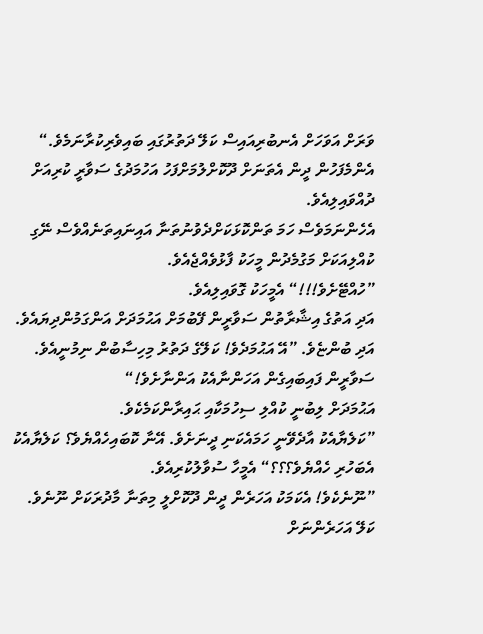ވަރަށް އަވަހަށް އެނބުރިއައިސް ކަލޭ ދަތުރުގައި ބައިވެރިކުރާނަމެވެ.“
އެންމެފަހުން ދީން އެތަނަށް ދޫކޮށްލުމަށްފަހު އަހުމަދުގެ ސަވާރީ ކުރިއަށް ދުއްވައިލިއެވެ.
އެހެންނަމަވެސް ހަމަ ތަންކޮޅަކަށްދެވުނުތަނާ އައިނައިތަނެއްވެސް ނޭގި ކުއްލިއަކަށް މަގުމެދުން މީހަކު ފާޅުވެއްޖެއެވެ.
”ހުއްޓޭށެވެ!!!“ އެމީހަކު ގޮވައިލިއެވެ.
އަދި އަތުގެ އިޝާރާތުން ސަވާރީން ފޭބުމަށް އަޙުމަދަށް އަންގަމުންދިޔައެވެ.
އަދި ބުންޏެވެ. ”އޭ އަޙުމަދެވެ! ކަލޭގެ ދަތުރު މިހިސާބުން ނިމުނީއެވެ. ސަވާރީން ފައިބައިގެން އަހަންނާއެކު އަންނާށެވެ!“
އަޙުމަދަށް ލިބުނީ ކުއްލި ސިހުމަކާއި ޙައިރާންކަމެކެވެ.
”ކަލެޔާއެކު އާދެވޭނީ ހަމައެކަނި ދީނަށެވެ. އޭނާ ކޮބައިހެއްޔެވެ؟ ކަލެޔާއެކު އެބަހުރި ހެއްޔެވެ؟؟؟“ އެމީހާ ސުވާލުކުރިއެވެ.
”ނޫނެކެވެ! އެކަމަކު އަހަރެން ދީން ދޫކޮށްލީ މިތަނާ މާދުރަކަށް ނޫނެވެ. ކަލޭ އަހަރެންނަށް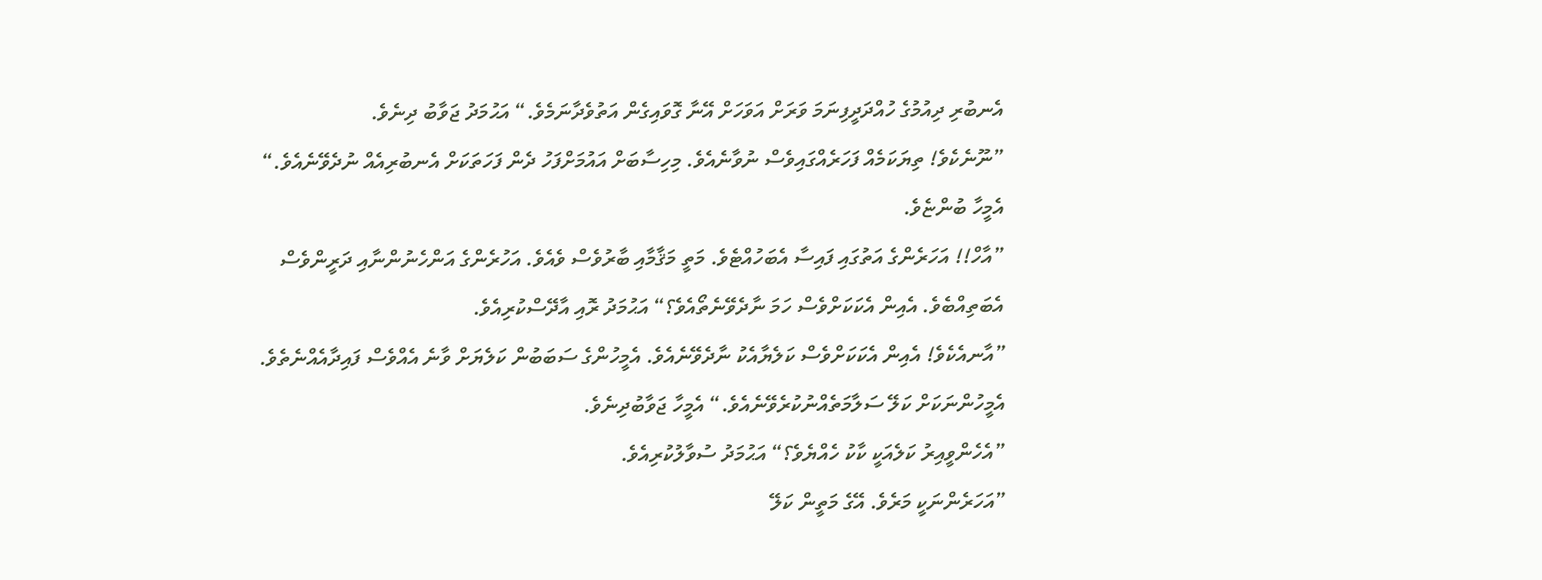އެނބުރި ދިއުމުގެ ހުއްދަދީފިނަމަ ވަރަށް އަވަހަށް އޭނާ ގޮވައިގެން އަތުވެދާނަމެވެ.“ އަޙުމަދު ޖަވާބު ދިނެވެ.
”ނޫނެކެވެ! ތިޔަކަމެއް ފަހަރެއްގައިވެސް ނުވާނެއެވެ. މިހިސާބަށް އައުމަށްފަހު ދެން ފަހަތަކަށް އެނބުރިއެއް ނުދެވޭނެއެވެ.“ އެމީހާ ބުންޏެވެ.
”އާހް!! އަހަރެންގެ އަތުގައި ފައިސާ އެބަހުއްޓެވެ. މަތީ މަޤާމާއި ބާރުވެސް ވެއެވެ. އަހުރެންގެ އަންހެނުންނާއި ދަރީންވެސް އެބަތިއްބެވެ. އެއިން އެކަކަށްވެސް ހަމަ ނާދެވޭނެތޯއެވެ؟“ އަޙުމަދު ރޮއި އާދޭސްކުރިއެވެ.
”އާނއެކެވެ! އެއިން އެކަކަށްވެސް ކަލެޔާއެކު ނާދެވޭނެއެވެ. އެމީހުންގެ ސަބަބުން ކަލެޔަށް ވާނެ އެއްވެސް ފައިދާއެއްނެތެވެ. އެމީހުންނަކަށް ކަލޭ ސަލާމަތެއްނުކުރެވޭނެއެވެ.“ އެމީހާ ޖަވާބުދިނެވެ.
”އެހެންވީއިރު ކަލެއަކީ ކާކު ހެއްޔެވެ؟“ އަޙުމަދު ސުވާލުކުރިއެވެ.
”އަހަރެންނަކީ މަރެވެ. އޭގެ މަތީން ކަލޭ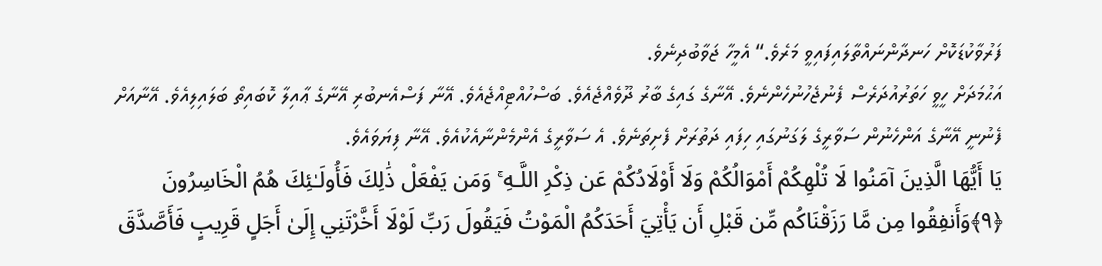ފަރުވާކުޑަކޮށް ހަނދާންނައްތާލައިފައިވީ މަރެވެ.“ އެމީހާ ޖަވާބުދިނެވެ.
އަޙުމަދަށް ހީވީ ހަތަރުއުދަރެސް ފެނުޖެހުނުހެންނެވެ. އޭނާގެ ގައިގެ ބާރު ދޫވެއްޖެއެވެ. ބަސްހުއްޓިއްޖެއެވެ. އޭނާ ފަސްއެނބުރި އޭނާގެ ޢާއިލާ ކޮބައިތޯ ބަލައިލިއެވެ. އޭނާއަށް ފެނުނީ އޭނާގެ އަންހެނުން ސަވާރީގެ ލަގަނުގައި ހިފައި ދަތުރަށް ފެށިތަނެވެ. އެ ސަވާރީގެ އެންމެންނާއެކުއެވެ. އޭނާ ފިޔަވައެވެ.
يَا أَيُّهَا الَّذِينَ آمَنُوا لَا تُلْهِكُمْ أَمْوَالُكُمْ وَلَا أَوْلَادُكُمْ عَن ذِكْرِ اللَّـهِ ۚ وَمَن يَفْعَلْ ذَٰلِكَ فَأُولَـٰئِكَ هُمُ الْخَاسِرُونَ ﴿٩﴾وَأَنفِقُوا مِن مَّا رَزَقْنَاكُم مِّن قَبْلِ أَن يَأْتِيَ أَحَدَكُمُ الْمَوْتُ فَيَقُولَ رَبِّ لَوْلَا أَخَّرْتَنِي إِلَىٰ أَجَلٍ قَرِيبٍ فَأَصَّدَّقَ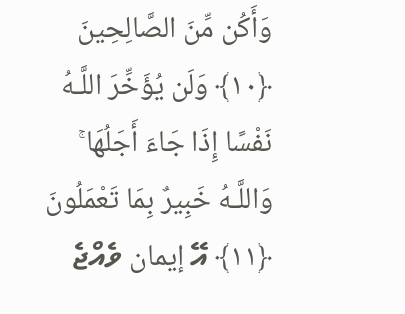وَأَكُن مِّنَ الصَّالِحِينَ ﴿١٠﴾ وَلَن يُؤَخِّرَ اللَّـهُ نَفْسًا إِذَا جَاءَ أَجَلُهَا ۚ وَاللَّـهُ خَبِيرٌ بِمَا تَعْمَلُونَ ﴿١١﴾ އޭ إيمان ވެއްޖެ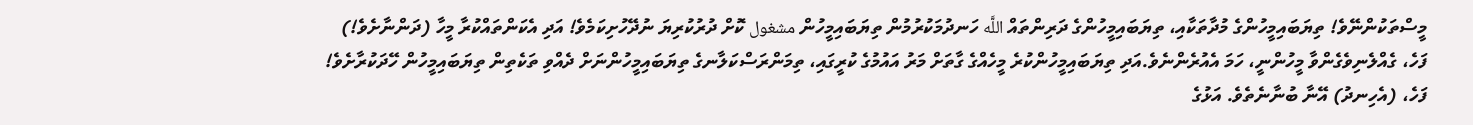މީސްތަކުންނޭވެ! ތިޔަބައިމީހުންގެ މުދާތަކާއި، ތިޔަބައިމީހުންގެ ދަރިންތައް اللَّه ހަނދުމަކުރުމުން ތިޔަބައިމީހުން مشغول ކޮށް ދުރުކުރިޔަ ނުދޭހުށިކަމެވެ! އަދި އެކަންތައްކުރާ މީހާ (ދަންނާށެވެ!) ފަހެ، ގެއްލެނިވެގެންވާ މީހުންނީ، ހަމަ އެއުރެންނެވެ.އަދި ތިޔަބައިމީހުންކުރެ މީހެއްގެ ގާތަށް މަރު އައުމުގެ ކުރީގައި، ތިމަންރަސްކަލާނގެ ތިޔަބައިމީހުންނަށް ދެއްވި ތަކެތިން ތިޔަބައިމީހުން ހޭދަކުރާށެވެ! ފަހެ، (އެހިނދު) އޭނާ ބުނާނެތެވެ. އަޅުގެ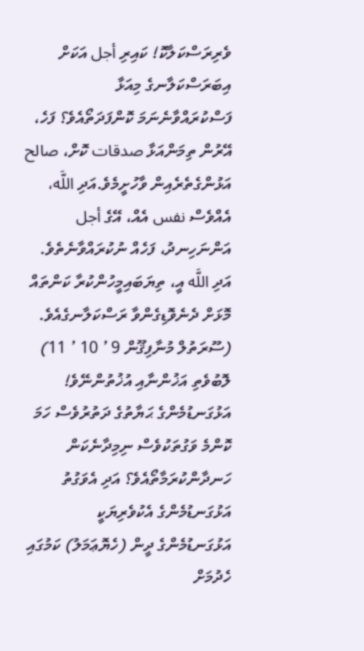ވެރިރަސްކަލާކޮ! ކައިރި أجل އަކަށް އިބަރަސްކަލާނގެ މިއަޅާ ފަސްކުރައްވާނެނަމަ ކޮންފަދަތޯއެވެ؟ ފަހެ، އޭރުން ތިމަންއަޅާ صدقات ކޮށް، صالح އަޅުންގެތެރެއިން ވާހުށީމެވެ.އަދި اللَّه، އެއްވެސް نفس އެއް، އޭގެ أجل އަންނަހިނދު، ފަހެއް ނުކުރައްވާނެތެވެ. އަދި اللَّه އީ، ތިޔަބައިމީހުންކުރާ ކަންތައް މޮޅަށް ދެނެވޮޑިގެންވާ ރަސްކަލާނގެއެވެ. (ސޫރަތުލް މުނާފިޤޫން 9 ’ 10 ’ 11)
ލޮބުވެތި އަޚުންނާއި އުޚުތުންނޭވެ! އަޅުގަނޑުމެންގެ ޙަޔާތުގެ ދަތުރުވެސް ހަމަ ކޮންމެ ވަގުތަކުވެސް ނިމިދާނެކަން ހަނދާންކުރަމާތޯއެވެ؟ އަދި އެވަގުތު އަޅުގަނޑުމެންގެ އެކުވެރިޔަކީ އަޅުގަނޑުމެންގެ ދީން (ހެޔޮޢަމަލު) ކަމުގައި ހެދުމަށް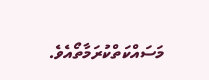މަސައްކަތްކުރަމާތޯއެވެ.